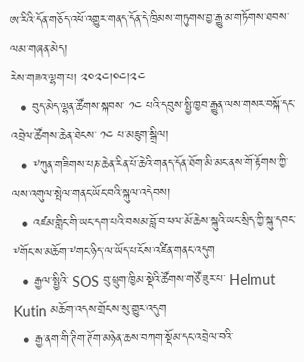ཨ་རིའི་དོན་གཅོད་འཕོ་འགྱུར་གནད་དོན་དེ་ཁྲིམས་གཏུགས་བྱ་རྒྱུ་མ་གཏོགས་ཐབས་ལམ་གཞན་མེད།
རེས་གཟའ་ལྷག་པ། ༢༠༢༤།༠༤།༢༤
  • བུད་མེད་ལྷན་ཚོགས་སྐབས་ ༡༤ པའི་དབུས་སྤྱི་ཁྱབ་རྒྱུན་ལས་གསར་བསྐོ་དང་འབྲེལ་ཚོགས་ཆེན་ཐེངས་ ༡༤ པ་མཇུག་སྒྲིལ།
  • ༸ཀུན་གཟིགས་པཎ་ཆེན་རིན་པོ་ཆེའི་གནད་དོན་ཐོག་མི་མང་ནས་གོ་རྟོགས་ཀྱི་ལས་འགུལ་སྤེལ་གནང་ཡོང་བའི་སྐུལ་འདེབས།
  • འཛམ་གླིང་གི་ཡང་དག་པའི་བསམ་བློ་བ་ཕལ་མོ་ཆེས་སྐུའི་ཡང་སྲིད་ཀྱི་སྐུ་དབང་༸གོང་ས་མཆོག་༸གང་ཉིད་ལ་ཡོད་པ་ངོས་འཛིན་གནང་འདུག
  • རྒྱལ་སྤྱིའི་ SOS བུ་ཕྲུག་ཁྱིམ་སྡེའི་ཚོགས་གཙོ་ཟུར་པ་ Helmut Kutin མཆོག་འདས་གྲོངས་སུ་གྱུར་འདུག
  • རྒྱ་ནག་གི་ཊིག་ཊོག་མཉེན་ཆས་བཀག་སྡོམ་དང་འབྲེལ་བའི་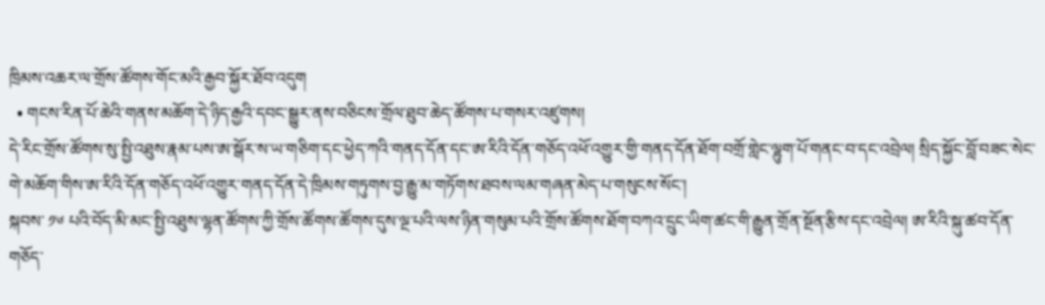ཁྲིམས་འཆར་ལ་གྲོས་ཚོགས་གོང་མའི་རྒྱབ་སྐྱོར་ཐོབ་འདུག
  • གངས་རིན་པོ་ཆེའི་གནས་མཆོག་དེ་ཉིད་རྒྱའི་དབང་སྒྱུར་ནས་བཅིངས་གྲོལ་ཐུབ་ཆེད་ཚོགས་པ་གསར་འཛུགས།
དེ་རིང་གྲོས་ཚོགས་སུ་སྤྱི་འཐུས་རྣམ་པས་ཨ་སྒོར་ས་ཡ་གཅིག་དང་ཕྱེད་ཀའི་གནད་དོན་དང་ཨ་རིའི་དོན་གཅོད་འཕོ་འགྱུར་གྱི་གནད་དོན་ཐོག་བགྲོ་གླེང་ལྷུག་པོ་གནང་བ་དང་འབྲེལ། སྲིད་སྐྱོང་བློ་བཟང་སེང་གེ་མཆོག་གིས་ཨ་རིའི་དོན་གཅོད་འཕོ་འགྱུར་གནད་དོན་དེ་ཁྲིམས་གཏུགས་བྱ་རྒྱུ་མ་གཏོགས་ཐབས་ལམ་གཞན་མེད་པ་གསུངས་སོང་།
སྐབས་ ༡༦ པའི་བོད་མི་མང་སྤྱི་འཐུས་ལྷན་ཚོགས་ཀྱི་གྲོས་ཚོགས་ཚོགས་དུས་ལྔ་པའི་ལས་ཉིན་གསུམ་པའི་གྲོས་ཚོགས་ཐོག་བཀའ་དྲུང་ཡིག་ཚང་གི་རྒྱུན་གྲོན་སྔོན་རྩིས་དང་འབྲེལ། ཨ་རིའི་སྐུ་ཚབ་དོན་གཅོད་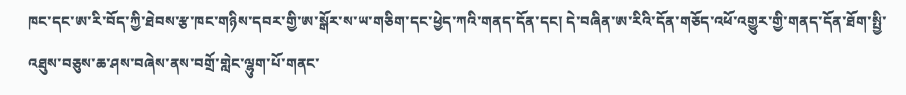ཁང་དང་ཨ་རི་བོད་ཀྱི་ཐེབས་རྩ་ཁང་གཉིས་དབར་གྱི་ཨ་སྒོར་ས་ཡ་གཅིག་དང་ཕྱེད་ཀའི་གནད་དོན་དང། དེ་བཞིན་ཨ་རིའི་དོན་གཅོད་འཕོ་འགྱུར་གྱི་གནད་དོན་ཐོག་སྤྱི་འཐུས་བཅུས་ཆ་ཤས་བཞེས་ནས་བགྲོ་གླེང་ལྷུག་པོ་གནང་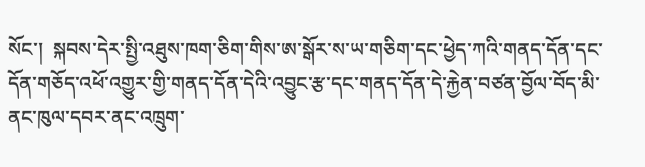སོང་།  སྐབས་དེར་སྤྱི་འཐུས་ཁག་ཅིག་གིས་ཨ་སྒོར་ས་ཡ་གཅིག་དང་ཕྱེད་ཀའི་གནད་དོན་དང་དོན་གཅོད་འཕོ་འགྱུར་གྱི་གནད་དོན་དེའི་འབྱུང་རྩ་དང་གནད་དོན་དེ་རྐྱེན་བཙན་བྱོལ་བོད་མི་ནང་ཁུལ་དབར་ནང་འཁྲུག་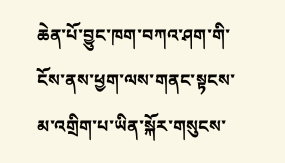ཆེན་པོ་བྱུང་ཁག་བཀའ་ཤག་གི་ངོས་ནས་ཕྱག་ལས་གནང་སྟངས་མ་འགྲིག་པ་ཡིན་སྐོར་གསུངས་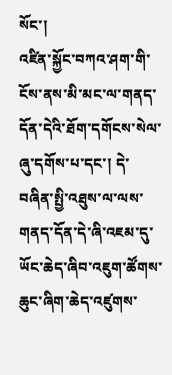སོང་།
འཛིན་སྐྱོང་བཀའ་ཤག་གི་ངོས་ནས་མི་མང་ལ་གནད་དོན་དེའི་ཐོག་དགོངས་སེལ་ཞུ་དགོས་པ་དང་། དེ་བཞིན་སྤྱི་འཐུས་ལ་ལས་གནད་དོན་དེ་ཞི་འཇམ་དུ་ཡོང་ཆེད་ཞིབ་འཇུག་ཚོགས་ཆུང་ཞིག་ཆེད་འཛུགས་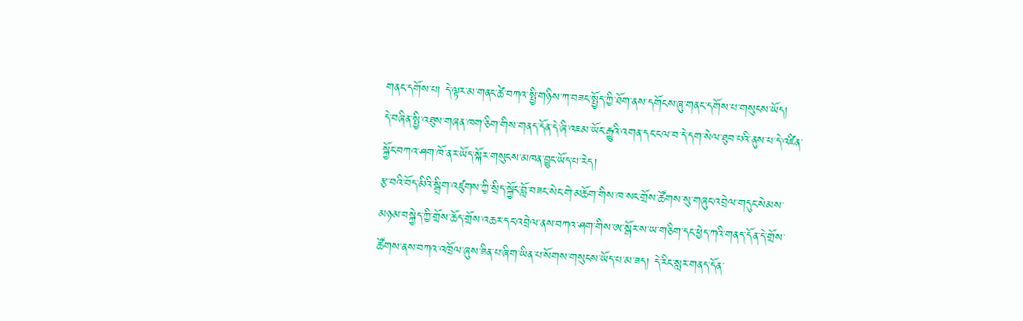གནང་དགོས་པ། དེ་ལྟར་མ་གནང་ཚེ་བཀའ་སྤྱི་གཉིས་ཀ་བཟང་སྤྱོད་ཀྱི་ཐོག་ནས་དགོངས་ཞུ་གནང་དགོས་པ་གསུངས་ཡོད།
དེ་བཞིན་སྤྱི་འཐུས་གཞན་ཁག་ཅིག་གིས་གནད་དོན་དེ་ཞི་འཇམ་ཡོང་རྒྱུའི་འགན་དང་ངལ་བ་དེ་དག་སེལ་ཐུབ་པའི་ནུས་པ་དེ་འཛིན་སྐྱོང་བཀའ་ཤག་ཁོ་ནར་ཡོད་སྐོར་གསུངས་མཁན་བྱུང་ཡོད་པ་རེད།
རྩ་བའི་བོད་མིའི་སྒྲིག་འཛུགས་ཀྱི་སྲིད་སྐྱོང་བློ་བཟང་སེང་གེ་མཆོག་གིས་ཁ་སང་གྲོས་ཚོགས་སུ་གཞུང་འབྲེལ་གདུང་སེམས་མཉམ་བསྐྱེད་ཀྱི་གྲོས་ཆོད་གྲོས་འཆར་དང་འབྲེལ་ནས་བཀའ་ཤག་གིས་ཨ་སྒོར་ས་ཡ་གཅིག་དང་ཕྱེད་ཀའི་གནད་དོན་དེ་གྲོས་ཚོགས་ནས་བཀའ་འཁྲོལ་ཞུས་ཟིན་པ་ཞིག་ཡིན་པ་སོགས་གསུངས་ཡོད་པ་མ་ཟད། དེ་རིང་སླར་གནད་དོན་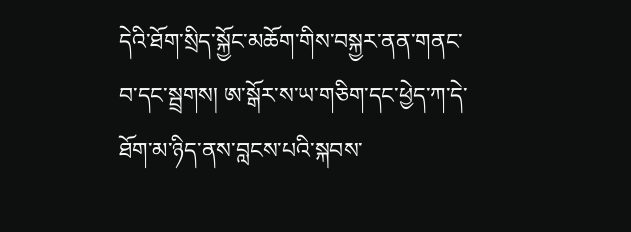དེའི་ཐོག་སྲིད་སྐྱོང་མཆོག་གིས་བསྐྱར་ནན་གནང་བ་དང་སྦྲགས། ཨ་སྒོར་ས་ཡ་གཅིག་དང་ཕྱེད་ཀ་དེ་ཐོག་མ་ཉིད་ནས་བླངས་པའི་སྐབས་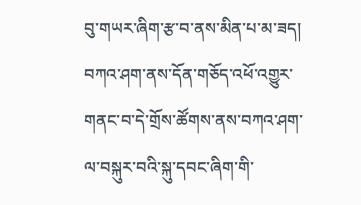བུ་གཡར་ཞིག་རྩ་བ་ནས་མིན་པ་མ་ཟད། བཀའ་ཤག་ནས་དོན་གཅོད་འཕོ་འགྱུར་གནང་བ་དེ་གྲོས་ཚོགས་ནས་བཀའ་ཤག་ལ་བསྐུར་བའི་སྐུ་དབང་ཞིག་གི་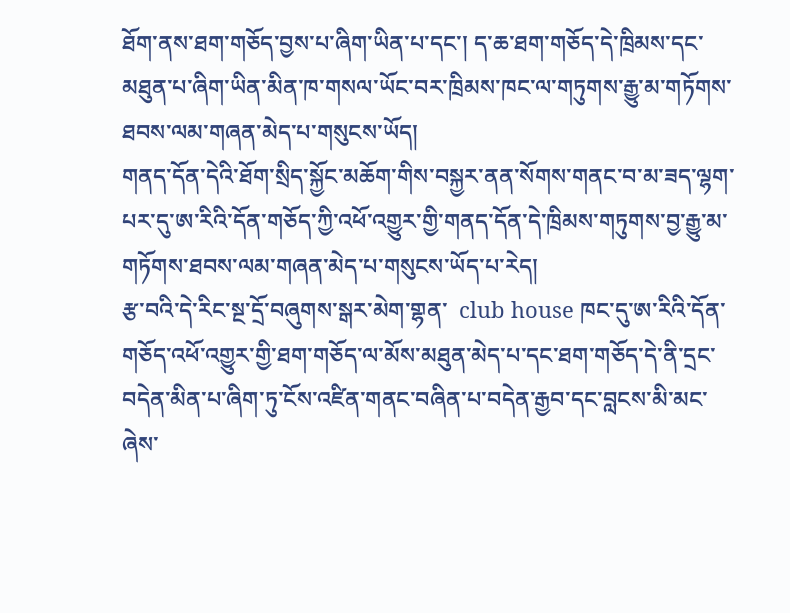ཐོག་ནས་ཐག་གཅོད་བྱས་པ་ཞིག་ཡིན་པ་དང་། ད་ཆ་ཐག་གཅོད་དེ་ཁྲིམས་དང་མཐུན་པ་ཞིག་ཡིན་མིན་ཁ་གསལ་ཡོང་བར་ཁྲིམས་ཁང་ལ་གཏུགས་རྒྱུ་མ་གཏོགས་ཐབས་ལམ་གཞན་མེད་པ་གསུངས་ཡོད།
གནད་དོན་དེའི་ཐོག་སྲིད་སྐྱོང་མཆོག་གིས་བསྐྱར་ནན་སོགས་གནང་བ་མ་ཟད་ལྷག་པར་དུ་ཨ་རིའི་དོན་གཅོད་ཀྱི་འཕོ་འགྱུར་གྱི་གནད་དོན་དེ་ཁྲིམས་གཏུགས་བྱ་རྒྱུ་མ་གཏོགས་ཐབས་ལམ་གཞན་མེད་པ་གསུངས་ཡོད་པ་རེད།
རྩ་བའི་དེ་རིང་སྔ་དྲོ་བཞུགས་སྒར་མེག་གྷན་  club house ཁང་དུ་ཨ་རིའི་དོན་གཅོད་འཕོ་འགྱུར་གྱི་ཐག་གཅོད་ལ་མོས་མཐུན་མེད་པ་དང་ཐག་གཅོད་དེ་ནི་དྲང་བདེན་མིན་པ་ཞིག་ཏུ་ངོས་འཛིན་གནང་བཞིན་པ་བདེན་རྒྱབ་དང་བླངས་མི་མང་ཞེས་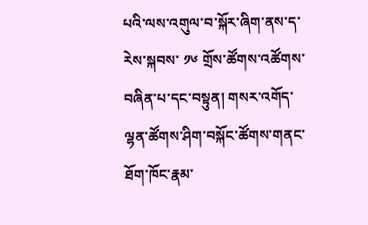པའི་ལས་འགུལ་བ་སྐོར་ཞིག་ནས་ད་རེས་སྐབས་ ༡༦ གྲོས་ཚོགས་འཚོགས་བཞིན་པ་དང་བསྟུན། གསར་འགོད་ལྷན་ཚོགས་ཤིག་བསྐོང་ཚོགས་གནང་ཐོག་ཁོང་རྣམ་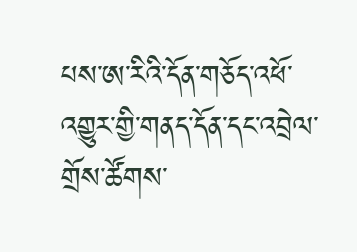པས་ཨ་རིའི་དོན་གཅོད་འཕོ་འགྱུར་གྱི་གནད་དོན་དང་འབྲེལ་གྲོས་ཚོགས་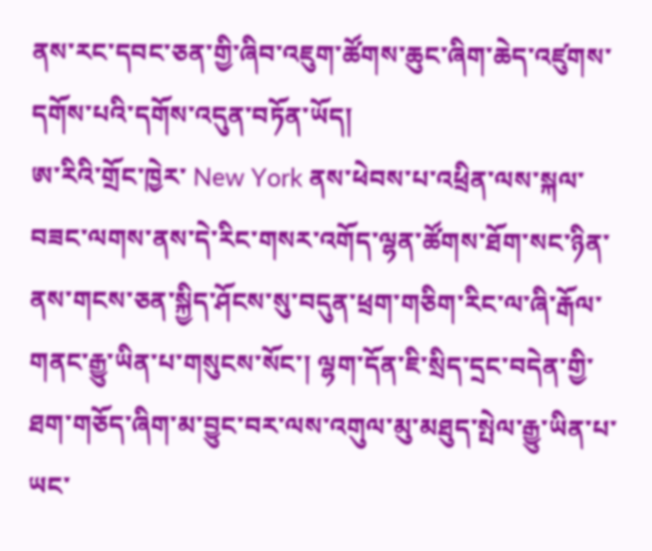ནས་རང་དབང་ཅན་གྱི་ཞིབ་འཇུག་ཚོགས་ཆུང་ཞིག་ཆེད་འཛུགས་དགོས་པའི་དགོས་འདུན་བཏོན་ཡོད།
ཨ་རིའི་གྲོང་ཁྱེར་ New York ནས་ཕེབས་པ་འཕྲིན་ལས་སྐལ་བཟང་ལགས་ནས་དེ་རིང་གསར་འགོད་ལྷན་ཚོགས་ཐོག་སང་ཉིན་ནས་གངས་ཅན་སྐྱིད་ཤོངས་སུ་བདུན་ཕྲག་གཅིག་རིང་ལ་ཞི་རྒོལ་གནང་རྒྱུ་ཡིན་པ་གསུངས་སོང་། ལྷག་དོན་ཇི་སྲིད་དྲང་བདེན་གྱི་ཐག་གཅོད་ཞིག་མ་བྱུང་བར་ལས་འགུལ་མུ་མཐུད་སྤེལ་རྒྱུ་ཡིན་པ་ཡང་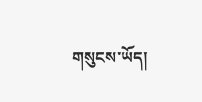གསུངས་ཡོད།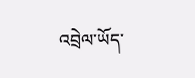འབྲེལ་ཡོད་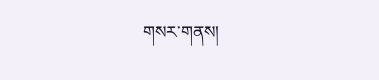གསར་གནས།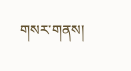གསར་གནས།